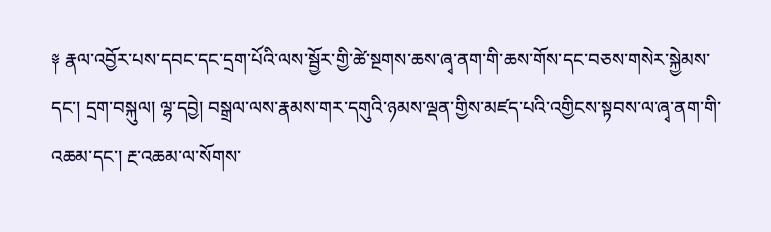༈ རྣལ་འབྱོར་པས་དབང་དང་དྲག་པོའི་ལས་སྦྱོར་གྱི་ཚེ་སྔགས་ཆས་ཞྭ་ནག་གི་ཆས་གོས་དང་བཅས་གསེར་སྐྱེམས་དང་། དྲག་བསྐུལ། ལྷ་དབྱེ། བསྒྲལ་ལས་རྣམས་གར་དགུའི་ཉམས་ལྡན་གྱིས་མཛད་པའི་འགྱིངས་སྟབས་ལ་ཞྭ་ནག་གི་འཆམ་དང་། རྔ་འཆམ་ལ་སོགས་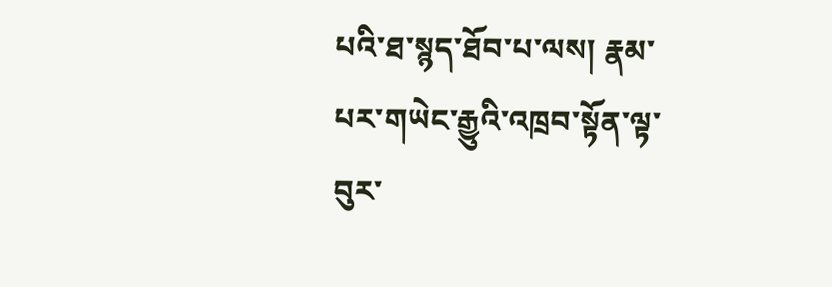པའི་ཐ་སྙད་ཐོབ་པ་ལས། རྣམ་པར་གཡེང་རྒྱུའི་འཁྲབ་སྟོན་ལྟ་བུར་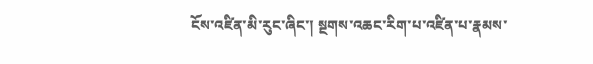ངོས་འཛིན་མི་རུང་ཞིང་། སྔགས་འཆང་རིག་པ་འཛིན་པ་རྣམས་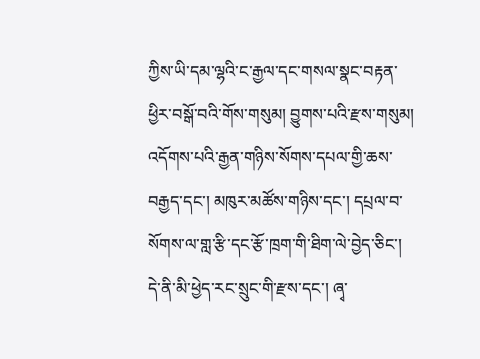ཀྱིས་ཡི་དམ་ལྷའི་ང་རྒྱལ་དང་གསལ་སྣང་བརྟན་ཕྱིར་བསྒོ་བའི་གོས་གསུམ། བྱུགས་པའི་རྫས་གསུམ། འདོགས་པའི་རྒྱན་གཉིས་སོགས་དཔལ་གྱི་ཆས་བརྒྱད་དང་། མཁུར་མཚོས་གཉིས་དང་། དཔྲལ་བ་སོགས་ལ་གླ་རྩི་དང་རྩོ་ཁྲག་གི་ཐིག་ལེ་བྱེད་ཅིང་། དེ་ནི་མི་ཕྱེད་རང་སྲུང་གི་རྫས་དང་། ཞྭ་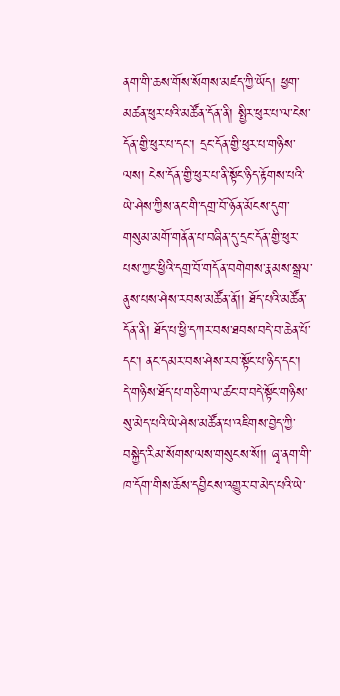ནག་གི་ཆས་གོས་སོགས་མཛད་ཀྱི་ཡོད། ཕྱག་མཚན་ཕུར་པའི་མཚོན་དོན་ནི། སྤྱིར་ཕུར་པ་ལ་ངེས་དོན་གྱི་ཕུར་པ་དང་། དྲང་དོན་གྱི་ཕུར་པ་གཉིས་ལས། ངེས་དོན་གྱི་ཕུར་པ་ནི་སྟོང་ཉིད་རྟོགས་པའི་ཡེ་ཤེས་ཀྱིས་ནང་གི་དགྲ་བོ་ཉོན་མོངས་དུག་གསུམ་མགོ་གནོན་པ་བཞིན་དུ་དྲང་དོན་གྱི་ཕུར་པས་ཀྱང་ཕྱིའི་དགྲ་བོ་གདོན་བགེགས་རྣམས་སྒྲལ་ནུས་པས་ཤེས་རབས་མཚོན་ནོ།། ཐོད་པའི་མཚོན་དོན་ནི། ཐོད་པ་ཕྱི་དཀར་བས་ཐབས་བདེ་བ་ཆེན་པོ་དང་། ནང་དམར་བས་ཤེས་རབ་སྟོང་པ་ཉིད་དང་། དེ་གཉིས་ཐོད་པ་གཅིག་ལ་ཚང་བ་བདེ་སྟོང་གཉིས་སུ་མེད་པའི་ཡེ་ཤེས་མཚོན་པ་འཇིགས་བྱེད་ཀྱི་བསྐྱེད་རིམ་སོགས་ལས་གསུངས་སོ།། ཞྭ་ནག་གི་ཁ་དོག་གིས་ཆོས་དབྱིངས་འགྱུར་བ་མེད་པའི་ཡེ་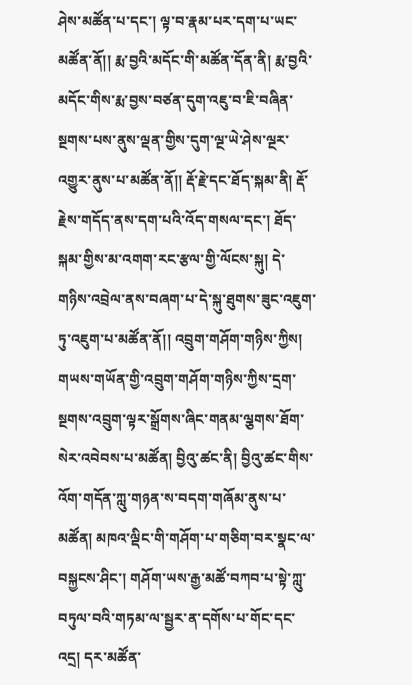ཤེས་མཚོན་པ་དང་། ལྟ་བ་རྣམ་པར་དག་པ་ཡང་མཚོན་ནོ།། རྨ་བྱའི་མདོང་གི་མཚོན་དོན་ནི། རྨ་བྱའི་མདོང་གིས་རྨ་བྱས་བཙན་དུག་འཇུ་བ་ཇི་བཞིན་སྔགས་པས་ནུས་ལྡན་གྱིས་དུག་ལྔ་ཡེ་ཤེས་ལྔར་འགྱུར་ནུས་པ་མཚོན་ནོ།། རྡོ་རྗེ་དང་ཐོད་སྐམ་ནི། རྡོ་རྗེས་གདོད་ནས་དག་པའི་འོད་གསལ་དང་། ཐོད་སྐམ་གྱིས་མ་འགག་རང་རྩལ་གྱི་ལོངས་སྐུ། དེ་གཉིས་འབྲེལ་ནས་བཞག་པ་དེ་སྐུ་ཐུགས་ཟུང་འཇུག་ཏུ་འཇུག་པ་མཚོན་ནོ།། འབྲུག་གཤོག་གཉིས་ཀྱིས། གཡས་གཡོན་གྱི་འབྲུག་གཤོག་གཉིས་ཀྱིས་དྲག་སྔགས་འབྲུག་ལྟར་སྒྲོགས་ཞིང་གནམ་ལྕགས་ཐོག་སེར་འབེབས་པ་མཚོན། བྱིའུ་ཚང་ནི། བྱིའུ་ཚང་གིས་འོག་གདོན་ཀླུ་གཉན་ས་བདག་གཞོམ་ནུས་པ་མཚོན། མཁའ་ལྡིང་གི་གཤོག་པ་གཅིག་བར་སྣང་ལ་བསྐྱངས་ཤིང་། གཤོག་ཡས་རྒྱ་མཚོ་བཀབ་པ་སྟེ་ཀླུ་བཏུལ་བའི་གཏམ་ལ་སྦྱར་ན་དགོས་པ་གོང་དང་འདྲ། དར་མཚོན་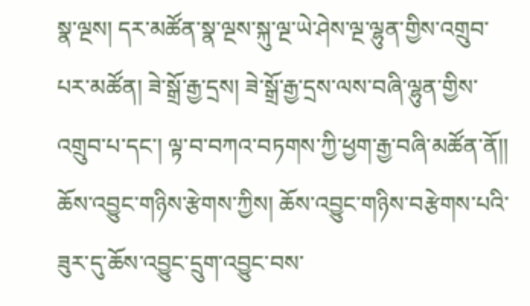སྣ་ལྔས། དར་མཚོན་སྣ་ལྔས་སྐུ་ལྔ་ཡེ་ཤེས་ལྔ་ལྷུན་གྱིས་འགྲུབ་པར་མཚོན། ཟེ་སྒྲོ་རྒྱ་དྲས། ཟེ་སྒྲོ་རྒྱ་དྲས་ལས་བཞི་ལྷུན་གྱིས་འགྲུབ་པ་དང་། ལྟ་བ་བཀའ་བཏགས་ཀྱི་ཕྱག་རྒྱ་བཞི་མཚོན་ནོ།། ཆོས་འབྱུང་གཉིས་རྩེགས་ཀྱིས། ཆོས་འབྱུང་གཉིས་བརྩེགས་པའི་ཟུར་དུ་ཆོས་འབྱུང་དྲུག་འབྱུང་བས་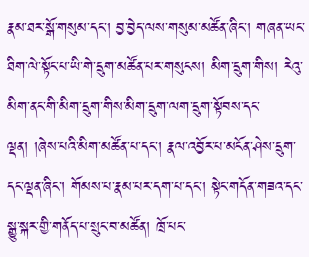རྣམ་ཐར་སྒོ་གསུམ་དང་། བྱ་བྱེད་ལས་གསུམ་མཚོན་ཞིང་། གཞན་ཡང་ཐིག་ལེ་སྟོང་པ་ཡི་གེ་དྲུག་མཚོན་པར་གསུངས། མིག་དྲུག་གིས། རེའུ་མིག་ནང་གི་མིག་དྲུག་གིས་མིག་དྲུག་ལག་དྲུག་སྟོབས་དང་ལྡན། །ཞེས་པའི་མིག་མཚོན་པ་དང་། རྣལ་འབྱོར་པ་མངོན་ཤེས་དྲུག་དང་ལྡན་ཞིང་། གོམས་པ་རྣམ་པར་དག་པ་དང་། སྟེང་གདོན་གཟའ་དང་སྒྱུ་སྐར་གྱི་གནོད་པ་སྲུང་བ་མཚོན། ཁྲོ་པང་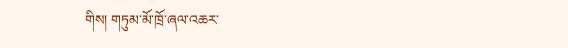གིས། གཏུམ་མོ་ཁྲོ་ཞལ་འཆར་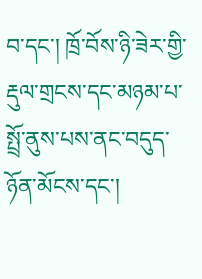བ་དང་། ཁྲོ་བོས་ཉི་ཟེར་གྱི་རྡུལ་གྲངས་དང་མཉམ་པ་སྤྲོ་ནུས་པས་ནང་བདུད་ཉོན་མོངས་དང་།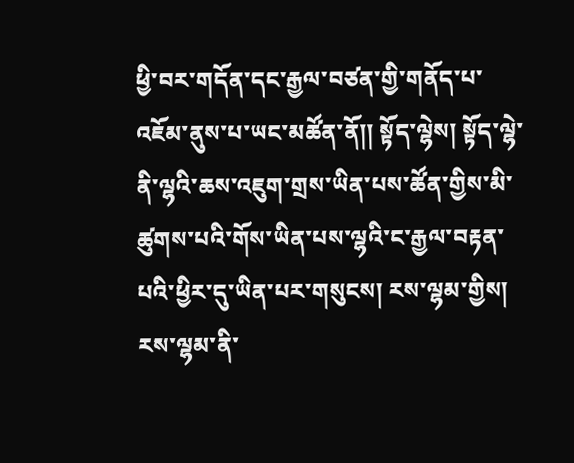ཕྱི་བར་གདོན་དང་རྒྱལ་བཙན་གྱི་གནོད་པ་འཇོམ་ནུས་པ་ཡང་མཚོན་ནོ།། སྟོད་ལྷེས། སྟོད་ལྷེ་ནི་ལྷའི་ཆས་འཇུག་གྲས་ཡིན་པས་ཚོན་གྱིས་མི་ཚུགས་པའི་གོས་ཡིན་པས་ལྷའི་ང་རྒྱལ་བརྟན་པའི་ཕྱིར་དུ་ཡིན་པར་གསུངས། རས་ལྷམ་གྱིས། རས་ལྷམ་ནི་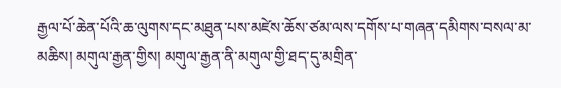རྒྱལ་པོ་ཆེན་པོའི་ཆ་ལུགས་དང་མཐུན་པས་མཛེས་ཆོས་ཙམ་ལས་དགོས་པ་གཞན་དམིགས་བསལ་མ་མཆིས། མགུལ་རྒྱན་གྱིས། མགུལ་རྒྱན་ནི་མགུལ་གྱི་ཐད་དུ་མགྲིན་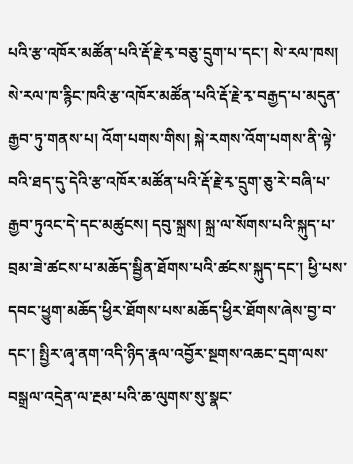པའི་རྩ་འཁོར་མཚོན་པའི་རྡོ་རྗེ་རྭ་བཅུ་དྲུག་པ་དང་། སེ་རལ་ཁས། སེ་རལ་ཁ་རྙིང་ཁའི་རྩ་འཁོར་མཚོན་པའི་རྡོ་རྗེ་རྭ་བརྒྱད་པ་མདུན་རྒྱབ་ཏུ་གནས་པ། འོག་པགས་གིས། སྐེ་རགས་འོག་པགས་ནི་ལྟེ་བའི་ཐད་དུ་དེའི་རྩ་འཁོར་མཚོན་པའི་རྡོ་རྗེ་རྭ་དྲུག་ཅུ་རེ་བཞི་པ་རྒྱབ་ཏུའང་དེ་དང་མཚུངས། དབུ་སྐྲས། སྐྲ་ལ་སོགས་པའི་སྐུད་པ་བྲམ་ཟེ་ཚངས་པ་མཆོད་སྦྱིན་ཐོགས་པའི་ཚངས་སྐུད་དང་། ཕྱི་པས་དབང་ཕྱུག་མཆོད་ཕྱིར་ཐོགས་པས་མཆོད་ཕྱིར་ཐོགས་ཞེས་བྱ་བ་དང་། སྤྱིར་ཞྭ་ནག་འདི་ཉིད་རྣལ་འབྱོར་སྔགས་འཆང་དྲག་ལས་བསྒྲལ་འདྲེན་ལ་རྔམ་པའི་ཆ་ལུགས་སུ་སྣང་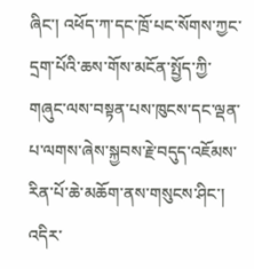ཞིང་། འཕོད་ཀ་དང་ཁྲོ་པང་སོགས་ཀྱང་དྲག་པོའི་ཆས་གོས་མངོན་སྤྱོད་ཀྱི་གཞུང་ལས་བསྟན་པས་ཁུངས་དང་ལྡན་པ་ལགས་ཞེས་སྐྱབས་རྗེ་བདུད་འཇོམས་རིན་པོ་ཆེ་མཆོག་ནས་གསུངས་ཤིང་། འདིར་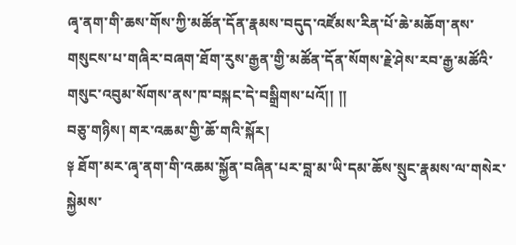ཞྭ་ནག་གི་ཆས་གོས་ཀྱི་མཚོན་དོན་རྣམས་བདུད་འཛོམས་རིན་པོ་ཆེ་མཆོག་ནས་གསུངས་པ་གཞིར་བཞག་ཐོག་རུས་རྒྱན་གྱི་མཚོན་དོན་སོགས་རྗེ་ཤེས་རབ་རྒྱ་མཚོའི་གསུང་འབུམ་སོགས་ནས་ཁ་བསྐང་དེ་བསྒྲིགས་པའོ།། །།
བཅུ་གཉིས། གར་འཆམ་གྱི་ཆོ་གའི་སྐོར།
༈ ཐོག་མར་ཞྭ་ནག་གི་འཆམ་སྐྱོན་བཞིན་པར་བླ་མ་ཡི་དམ་ཆོས་སྲུང་རྣམས་ལ་གསེར་སྐྱེམས་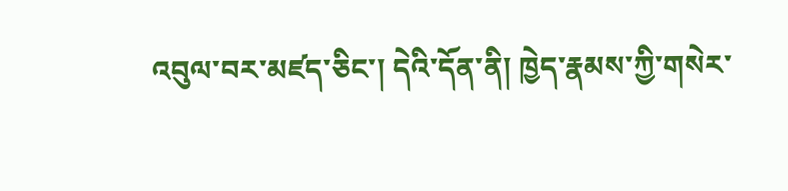འབུལ་བར་མཛད་ཅིང་། དེའི་དོན་ནི། ཁྱེད་རྣམས་ཀྱི་གསེར་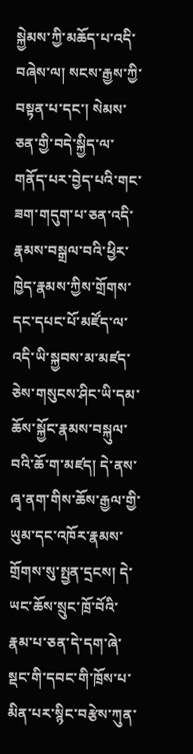སྐྱེམས་ཀྱི་མཆོད་པ་འདི་བཞེས་ལ། སངས་རྒྱས་ཀྱི་བསྟན་པ་དང་། སེམས་ཅན་གྱི་བདེ་སྐྱིད་ལ་གནོད་པར་བྱེད་པའི་གང་ཟག་གདུག་པ་ཅན་འདི་རྣམས་བསྒྲལ་བའི་ཕྱིར་ཁྱེད་རྣམས་ཀྱིས་གྲོགས་དང་དཔང་པོ་མཛོད་ལ་འདི་ཡི་སྐྱབས་མ་མཛད་ཅེས་གསུངས་ཤིང་ཡི་དམ་ཆོས་སྐྱོང་རྣམས་བསྐུལ་བའི་ཆོ་ག་མཛད། དེ་ནས་ཞྭ་ནག་གིས་ཆོས་རྒྱལ་གྱི་ཡུམ་དང་འཁོར་རྣམས་གྲོགས་སུ་སྤྱན་དྲངས། དེ་ཡང་ཆོས་སྲུང་ཁྲོ་བོའི་རྣམ་པ་ཅན་དེ་དག་ཞེ་སྡང་གི་དབང་གི་ཁྲོས་པ་མིན་པར་སྙིང་བརྩེས་ཀུན་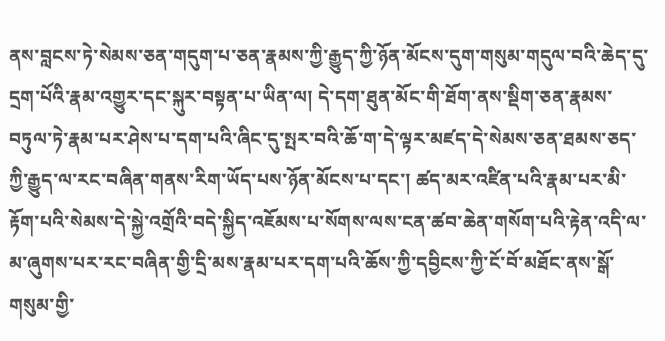ནས་བླངས་ཏེ་སེམས་ཅན་གདུག་པ་ཅན་རྣམས་ཀྱི་རྒྱུད་ཀྱི་ཉོན་མོངས་དུག་གསུམ་གདུལ་བའི་ཆེད་དུ་དྲག་པོའི་རྣམ་འགྱུར་དང་སྐུར་བསྟན་པ་ཡིན་ལ། དེ་དག་ཐུན་མོང་གི་ཐོག་ནས་སྡིག་ཅན་རྣམས་བཏུལ་ཏེ་རྣམ་པར་ཤེས་པ་དག་པའི་ཞིང་དུ་སྤར་བའི་ཆོ་ག་དེ་ལྟར་མཛད་དེ་སེམས་ཅན་ཐམས་ཅད་ཀྱི་རྒྱུད་ལ་རང་བཞིན་གནས་རིག་ཡོད་པས་ཉོན་མོངས་པ་དང་། ཚད་མར་འཛིན་པའི་རྣམ་པར་མི་རྟོག་པའི་སེམས་དེ་སྐྱེ་འགྲོའི་བདེ་སྐྱིད་འཇོམས་པ་སོགས་ལས་ངན་ཚབ་ཆེན་གསོག་པའི་རྟེན་འདི་ལ་མ་ཞུགས་པར་རང་བཞིན་གྱི་དྲི་མས་རྣམ་པར་དག་པའི་ཆོས་ཀྱི་དབྱིངས་ཀྱི་ངོ་བོ་མཐོང་ནས་སྒོ་གསུམ་གྱི་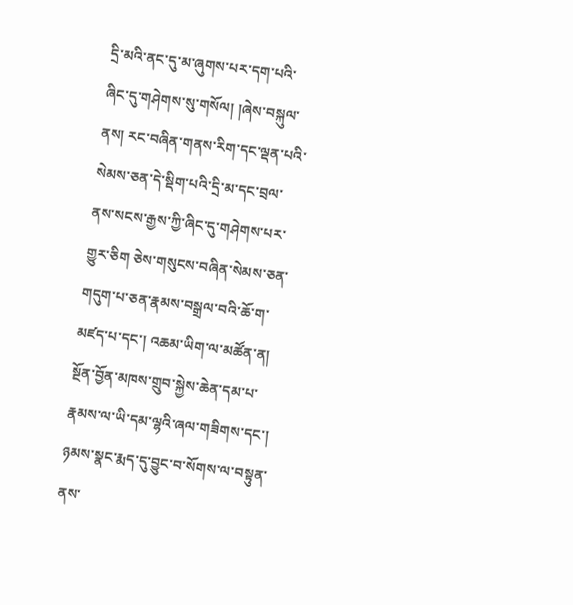དྲི་མའི་ནང་དུ་མ་ཞུགས་པར་དག་པའི་ཞིང་དུ་གཤེགས་སུ་གསོལ། །ཞེས་བསྐུལ་ནས། རང་བཞིན་གནས་རིག་དང་ལྡན་པའི་སེམས་ཅན་དེ་སྡིག་པའི་དྲི་མ་དང་བྲལ་ནས་སངས་རྒྱས་ཀྱི་ཞིང་དུ་གཤེགས་པར་གྱུར་ཅིག ཅེས་གསུངས་བཞིན་སེམས་ཅན་གདུག་པ་ཅན་རྣམས་བསྒྲལ་བའི་ཆོ་ག་མཛད་པ་དང་། འཆམ་ཡིག་ལ་མཚོན་ན། སྔོན་བྱོན་མཁས་གྲུབ་སྐྱེས་ཆེན་དམ་པ་རྣམས་ལ་ཡི་དམ་ལྷའི་ཞལ་གཟིགས་དང་། ཉམས་སྣང་རྨད་དུ་བྱུང་བ་སོགས་ལ་བསྟུན་ནས་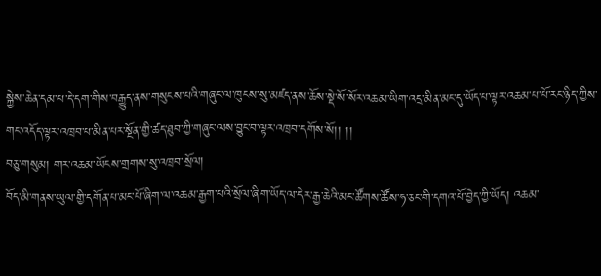སྐྱེས་ཆེན་དམ་པ་དེ་དག་གིས་བརྒྱུད་ནས་གསུངས་པའི་གཞུང་ལ་ཁུངས་སུ་མཛད་ནས་ཆོས་སྡེ་སོ་སོར་འཆམ་ཡིག་འདྲ་མིན་མང་དུ་ཡོད་པ་ལྟར་འཆམ་པ་པོ་རང་ཉིད་ཀྱིས་གང་འདོད་ལྟར་འཁྲབ་པ་མིན་པར་སྔོན་གྱི་ཚད་ཐུབ་ཀྱི་གཞུང་ལས་བྱུང་བ་ལྟར་འཁྲབ་དགོས་སོ།། །།
བཅུ་གསུམ། གར་འཆམ་ཡོངས་གྲགས་སུ་འཁྲབ་སྲོལ།
བོད་མི་གནས་ཡུལ་གྱི་དགོན་པ་མང་པོ་ཞིག་ལ་འཆམ་རྒྱག་པའི་སྲོལ་ཞིག་ཡོད་ལ་དེར་རྒྱ་ཆེའི་མང་ཚོགས་ཚོས་ཧ་ཅང་གི་དགའ་པོ་བྱེད་ཀྱི་ཡོད། འཆམ་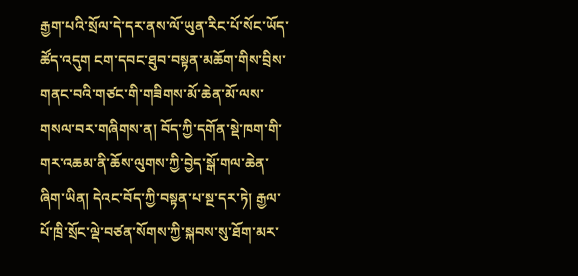རྒྱག་པའི་སྲོལ་དེ་དར་ནས་ལོ་ཡུན་རིང་པོ་སོང་ཡོད་ཚོད་འདུག ངག་དབང་ཐུབ་བསྟན་མཆོག་གིས་བྲིས་གནང་བའི་གཙང་གི་གཟིགས་མོ་ཆེན་མོ་ལས་གསལ་བར་གཞིགས་ན། བོད་ཀྱི་དགོན་སྡེ་ཁག་གི་གར་འཆམ་ནི་ཆོས་ལུགས་ཀྱི་བྱེད་སྒོ་གལ་ཆེན་ཞིག་ཡིན། དེའང་བོད་ཀྱི་བསྟན་པ་སྔ་དར་ཏེ། རྒྱལ་པོ་ཁྲི་སྲོང་ལྡེ་བཙན་སོགས་ཀྱི་སྐབས་སུ་ཐོག་མར་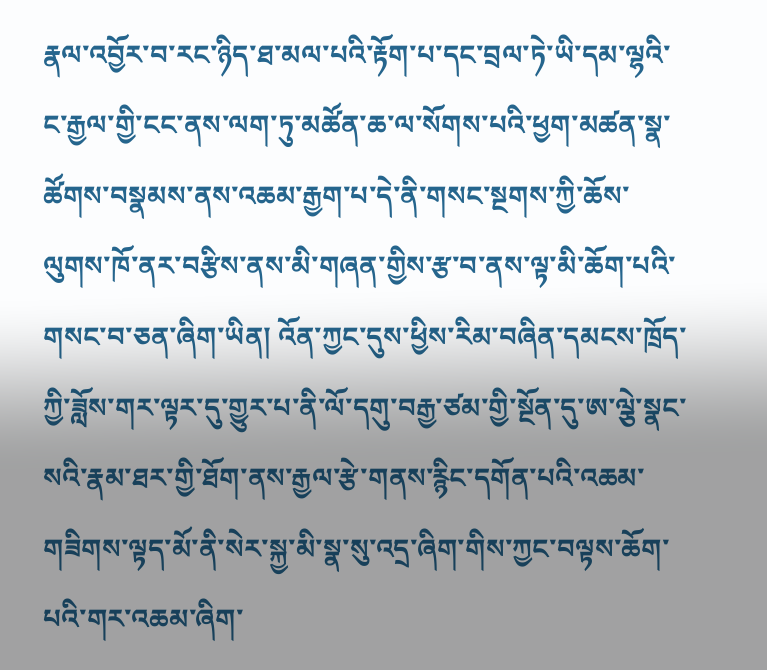རྣལ་འབྱོར་བ་རང་ཉིད་ཐ་མལ་པའི་རྟོག་པ་དང་བྲལ་ཏེ་ཡི་དམ་ལྷའི་ང་རྒྱལ་གྱི་ངང་ནས་ལག་ཏུ་མཚོན་ཆ་ལ་སོགས་པའི་ཕྱག་མཚན་སྣ་ཚོགས་བསྣམས་ནས་འཆམ་རྒྱག་པ་དེ་ནི་གསང་སྔགས་ཀྱི་ཆོས་ལུགས་ཁོ་ནར་བརྩིས་ནས་མི་གཞན་གྱིས་རྩ་བ་ནས་ལྟ་མི་ཆོག་པའི་གསང་བ་ཅན་ཞིག་ཡིན། འོན་ཀྱང་དུས་ཕྱིས་རིམ་བཞིན་དམངས་ཁྲོད་ཀྱི་ཟློས་གར་ལྟར་དུ་གྱུར་པ་ནི་ལོ་དགུ་བརྒྱ་ཙམ་གྱི་སྔོན་དུ་ཨ་ལྕེ་སྣང་སའི་རྣམ་ཐར་གྱི་ཐོག་ནས་རྒྱལ་རྩེ་གནས་རྙིང་དགོན་པའི་འཆམ་གཟིགས་ལྟད་མོ་ནི་སེར་སྐྱ་མི་སྣ་སུ་འདྲ་ཞིག་གིས་ཀྱང་བལྟས་ཆོག་པའི་གར་འཆམ་ཞིག་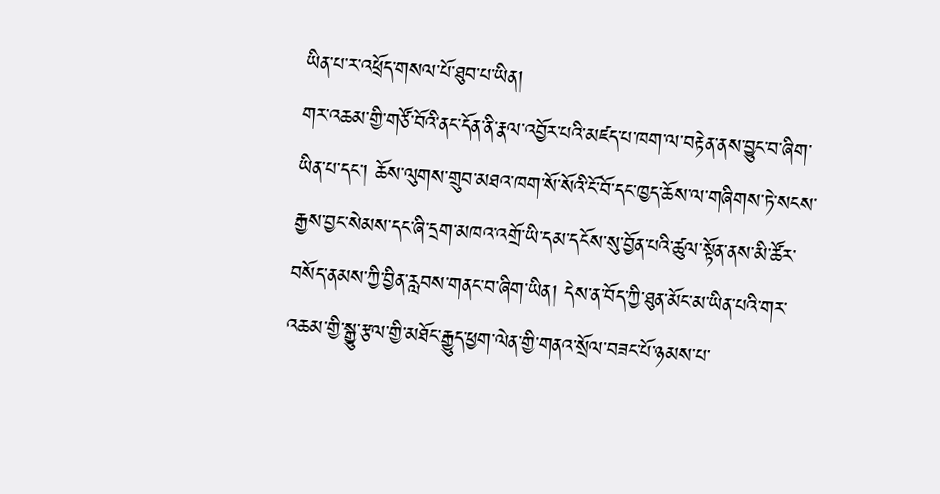ཡིན་པ་ར་འཕྲོད་གསལ་པོ་ཐུབ་པ་ཡིན།
གར་འཆམ་གྱི་གཙོ་བོའི་ནང་དོན་ནི་རྣལ་འབྱོར་པའི་མཛད་པ་ཁག་ལ་བརྟེན་ནས་བྱུང་བ་ཞིག་ཡིན་པ་དང་། ཆོས་ལུགས་གྲུབ་མཐའ་ཁག་སོ་སོའི་ངོ་བོ་དང་ཁྱད་ཆོས་ལ་གཞིགས་ཏེ་སངས་རྒྱས་བྱང་སེམས་དང་ཞི་དྲག་མཁའ་འགྲོ་ཡི་དམ་དངོས་སུ་བྱོན་པའི་ཚུལ་སྟོན་ནས་མི་ཚོར་བསོད་ནམས་ཀྱི་བྱིན་རླབས་གནང་བ་ཞིག་ཡིན། དེས་ན་བོད་ཀྱི་ཐུན་མོང་མ་ཡིན་པའི་གར་འཆམ་གྱི་སྒྱུ་རྩལ་གྱི་མཐོང་རྒྱུད་ཕྱག་ལེན་གྱི་གནའ་སྲོལ་བཟང་པོ་ཉམས་པ་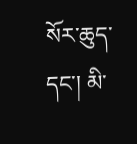སོར་ཆུད་དང་། མི་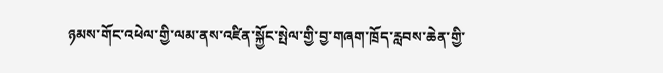ཉམས་གོང་འཕེལ་གྱི་ལམ་ནས་འཛིན་སྐྱོང་སྤེལ་གྱི་བྱ་གཞག་ཁྲོད་རླབས་ཆེན་གྱི་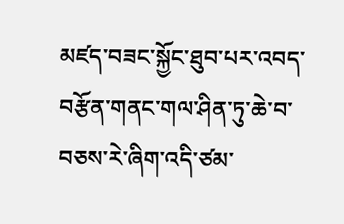མཛད་བཟང་སྐྱོང་ཐུབ་པར་འབད་བརྩོན་གནང་གལ་ཤིན་ཏུ་ཆེ་བ་བཅས་རེ་ཞིག་འདི་ཙམ་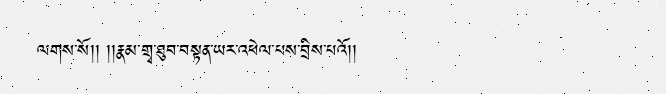ལགས་སོ།། །།རྣམ་གྲྭ་ཐུབ་བསྟན་ཡར་འཕེལ་པས་བྲིས་པའོ།།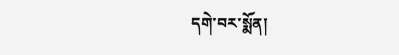དགེ་བར་སྨོན།